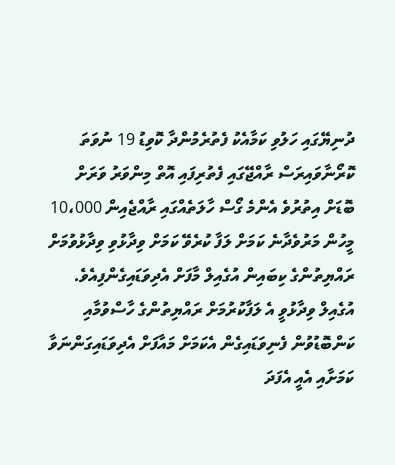ދުނިޔޭގައި ހަލުވި ކަމާއެކު ފެތުރެމުންދާ ކޮވިޑު 19 ނުވަތަ ކޮރޯނާވައިރަސް ރާއްޖޭގައި ފެތުރިފައި އޮތް މިންވަރު ވަރަށް ބޮޑަށް އިތުރުވެ އެންމެ ގޯސް ހާލަތެއްގައި ރާއްޖެއިން 10،000 މީހުން މަރުވެދާނެ ކަމަށް ލަފާ ކުރެވޭ ކަމަށް ވިދާޅުވި ވިދާޅުވުމަށް ރައްޔިތުންގެ ކިބައިން އުގެއިލް މާފަށް އެދިވަޑައިގެންފިއެވެ.
އުގެއިލް ވިދާޅުވީ އެ ލަފާކުރުމަށް ރައްޔިތުންގެ ހާސްވުމާއި ކަންބޮޑުވުން ފެނިވަޑައިގެން އެކަމަށް މައާފަށް އެދިވަޑައިގަންނަވާ ކަމަށާއި އެއީ އެފަދަ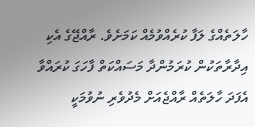ހާލަތެއްގެ ލަފާ ކުރެއްވުމެއް ކަމަށެވެ. ރާއްޖޭގެ އެކި އިދާރާތަކުން ކުރަމުންދާ މަސައްކަތް ފާހަގަ ކުރައްވާ އެފަދަ ހާލަތެއް ރާއްޖެއަށް މެދުވެރި ނުވުމަކީ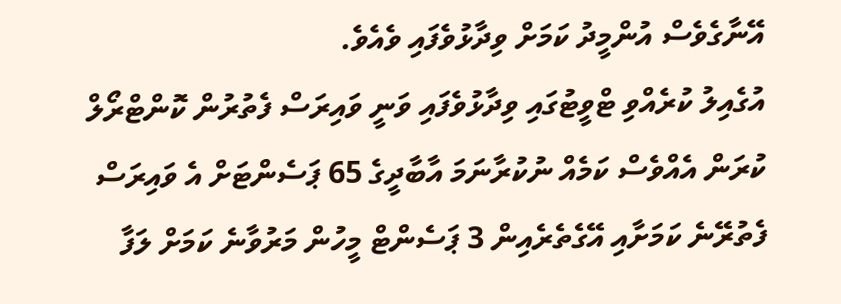އޭނާގެވެސް އުންމީދު ކަމަށް ވިދާޅުވެފައި ވެއެވެ.
އުގެއިލު ކުރެއްވި ޓްވީޓުގައި ވިދާޅުވެފައި ވަނީ ވައިރަސް ފެތުރުން ކޮންޓްރޯލް ކުރަން އެއްވެސް ކަމެއް ނުކުރާނަމަ އާބާދީގެ 65 ޕަސެންޓަށް އެ ވައިރަސް ފެތުރޭނެ ކަމަށާއި އޭގެތެރެއިން 3 ޕަސެންޓް މީހުން މަރުވާނެ ކަމަށް ލަފާ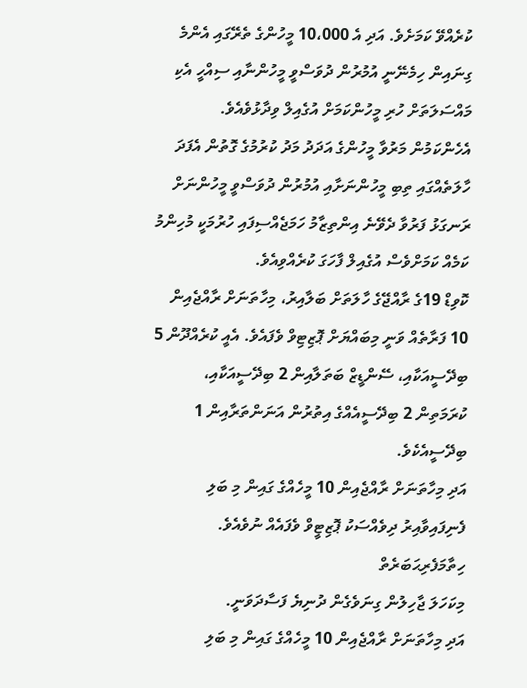ކުރެއްވޭ ކަމަށެވެ. އަދި އެ 10،000 މީހުންގެ ތެރޭގައި އެންމެ ގިނައިން ހިމެނޭނީ އުމުރުން ދުވަސްވީ މީހުންނާއި ސިއްހީ އެކި މައްސަލަތަށް ހުރި މީހުންކަމަށް އުގެއިލް ވިދާޅުވެއެވެ.
އެހެންކަމުން މަރުވާ މީހުންގެ އަދަދު މަދު ކުރުމުގެ ގޮތުން އެފަދަ ހާލަތެއްގައި ތިބި މީހުންނަށާއި އުމުރުން ދުވަސްވީ މީހުންނަށް ރަނގަޅު ފަރުވާ ދެވޭނެ އިންތިޒާމު ހަމަޖެއްސިފައި ހުރުމަކީ މުހިންމު ކަމެއް ކަމަށްވެސް އުގެއިލް ފާހަގަ ކުރެއްވިއެވެ.
ކޮވިޑް 19ގެ ރާއްޖޭގެ ހާލަތަށް ބަލާއިރު، މިހާތަނަށް ރާއްޖެއިން 10 ފަރާތެއް ވަނީ މިބައްޔަށް ޕޮޒިޓިވް ވެފައެވެ. އެއީ ކުރެއްދޫން 5 ބިދޭސީއަކާއި، ސޭންޑީޒް ބަތަލާއިން 2 ބިދޭސީއަކާއި، ކުރަމަތިން 2 ބިދޭސީއެއްގެ އިތުރުން އަނަންތަރާއިން 1 ބިދޭސީއެކެވެ.
އަދި މިހާތަނަށް ރާއްޖެއިން 10 މީހެއްގެ ގައިން މި ބަލި ފެނިފައިވާއިރު ދިވެއްސަކު ޕޮޒިޓީވް ވެފައެއް ނުވެއެވެ.
ހިތާމަފެރިޙަބަރެތް
މިކަހަލަ ޖާހިލުން ގިނަވެގެން ދުނިޔެ ފަސާދަވަނީ.
އަދި މިހާތަނަށް ރާއްޖެއިން 10 މީހެއްގެ ގައިން މި ބަލި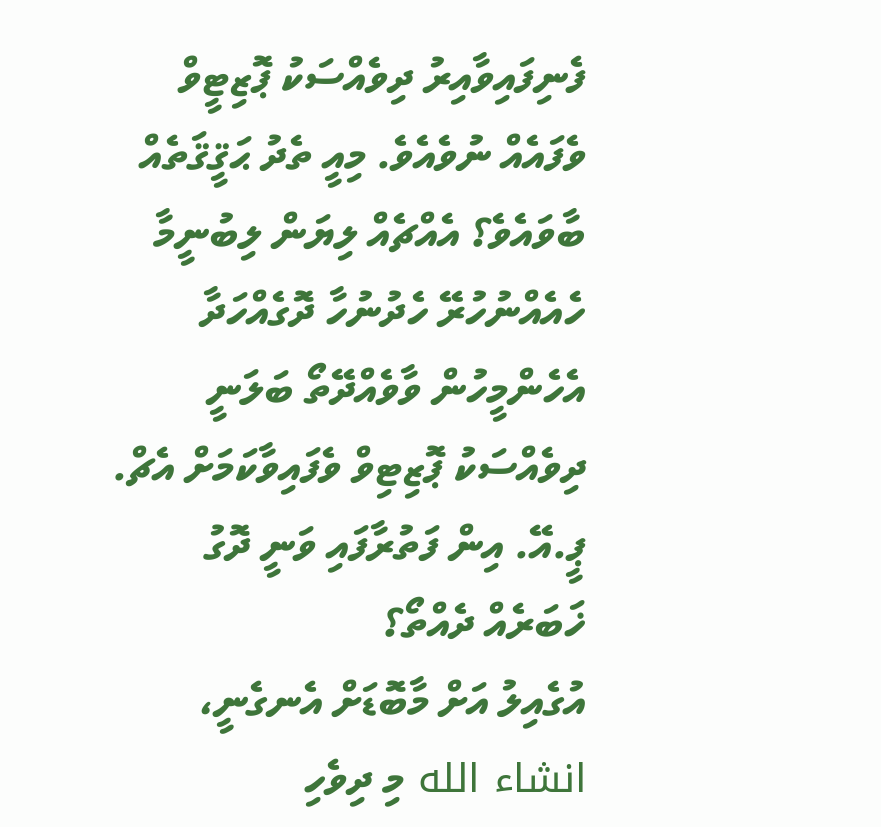ފެނިފައިވާއިރު ދިވެއްސަކު ޕޮޒިޓީވް ވެފައެއް ނުވެއެވެ. މިއީ ތެދު ޙަޤީޤަތެއް ބާވައެވެ؟ އެއްޗެއް ލިޔަން ލިބުނީމާ ހެއެއްނުހުރޭ ހެދުނުހާ ދޮގެއްހަދާ އެހެންމީހުން ވާވެއްދޭތޯ ބަލަނީ ދިވެއްސަކު ޕޮޒިޓިވް ވެފައިވާކަމަށް އެޗް. ޕީ.އޭ. އިން ފަތުރާފައި ވަނީ ދޮގު ޚަބަރެއް ދެއްތޯ؟
އުގެއިލު އަށް މާބޮޑަށް އެނގެނީ، انشاء الله މި ދިވެހި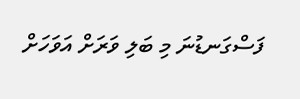ފަސްގަނޑުނަ މި ބަލި ވަރަށް އަވަހަށް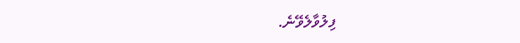ފިލުވާލެވޭނެ.